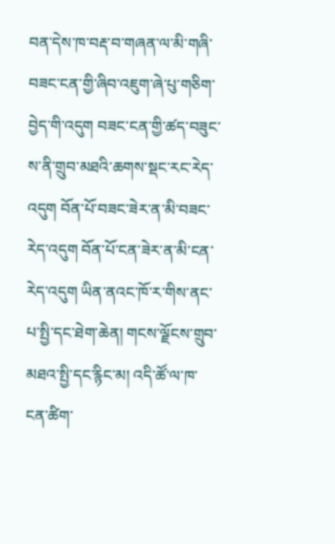བན་དེས་ཁ་བརྡ་བ་གཞན་ལ་མི་གཞི་བཟང་ངན་གྱི་ཞིབ་འཇུག་ཞེ་པུ་གཅིག་བྱེད་གི་འདུག བཟང་ངན་གྱི་ཚད་བཟུང་ས་ནི་གྲུབ་མཐའི་ཆགས་སྡང་རང་རེད་འདུག བོན་པོ་བཟང་ཟེར་ན་མི་བཟང་རེད་འདུག བོན་པོ་ངན་ཟེར་ན་མི་ངན་རེད་འདུག ཡིན་ནའང་ཁོ་ར་གིས་ནང་པ་སྤྱི་དང་ཐེག་ཆེན། གངས་ལྗོངས་གྲུབ་མཐའ་སྤྱི་དང་རྙིང་མ། འདི་ཚོ་ལ་ཁ་ངན་ཚིག་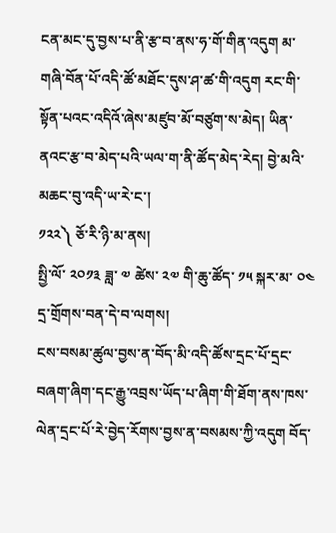ངན་མང་དུ་བྱས་པ་ནི་རྩ་བ་ནས་ཧ་གོ་གིན་འདུག མ་གཞི་བོན་པོ་འདི་ཚོ་མཐོང་དུས་ཤ་ཚ་གི་འདུག རང་གི་སྟོན་པའང་འདིའོ་ཞེས་མཛུབ་མོ་བཙུག་ས་མེད། ཡིན་ནའང་རྩ་བ་མེད་པའི་ཡལ་ག་ནི་ཚོད་མེད་རེད། བྱེ་མའི་མཆང་བུ་འདི་ཡ་རེ་ང་།
༡༢༢༽ ཅོ་རི་ཉི་མ་ནས།
སྤྱི་ལོ་ ༢༠༡༣ ཟླ་ ༧ ཚེས་ ༢༧ གི་ཆུ་ཚོད་ ༡༥ སྐར་མ་ ༠༤
དྲ་གྲོགས་བན་དེ་བ་ལགས།
ངས་བསམ་ཚུལ་བྱས་ན་བོད་མི་འདི་ཚོས་དྲང་པོ་དྲང་བཞག་ཞིག་དང་རྒྱུ་འབྲས་ཡོད་པ་ཞིག་གི་ཐོག་ནས་ཁས་ལེན་དྲང་པོ་རེ་བྱེད་རོགས་བྱས་ན་བསམས་ཀྱི་འདུག བོད་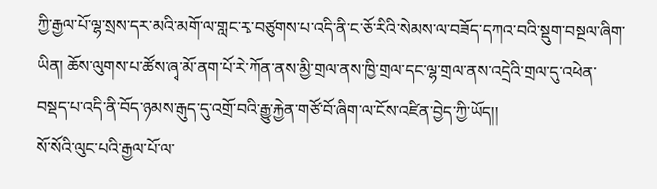ཀྱི་རྒྱལ་པོ་ལྷ་སྲས་དར་མའི་མགོ་ལ་གླང་རྭ་བཙུགས་པ་འདི་ནི་ང་ཅོ་རིའི་སེམས་ལ་བཟོད་དཀའ་བའི་སྡུག་བསྔལ་ཞིག་ཡིན། ཆོས་ལུགས་པ་ཚོས་ཞྭ་མོ་ནག་པོ་རེ་ཀོན་ནས་མྱི་གྲལ་ནས་ཁྱི་གྲལ་དང་ལྷ་གྲལ་ནས་འདྲེའི་གྲལ་དུ་འཕེན་བསྡད་པ་འདི་ནི་བོད་ཉམས་རྒུད་དུ་འགྲོ་བའི་རྒྱུ་རྐྱེན་གཙོ་བོ་ཞིག་ལ་ངོས་འཛིན་བྱེད་ཀྱི་ཡོད།།
སོ་སོའི་ལུང་པའི་རྒྱལ་པོ་ལ་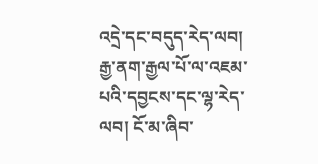འདྲེ་དང་བདུད་རེད་ལབ། རྒྱ་ནག་རྒྱལ་པོ་ལ་འཇམ་པའི་དབྱངས་དང་ལྷ་རེད་ལབ། ངོ་མ་ཞིབ་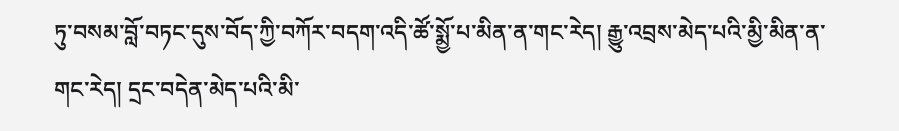ཏུ་བསམ་བློ་བཏང་དུས་བོད་ཀྱི་བཀོར་བདག་འདི་ཚོ་སྨྱོ་པ་མིན་ན་གང་རེད། རྒྱུ་འབྲས་མེད་པའི་མྱི་མིན་ན་གང་རེད། དྲང་བདེན་མེད་པའི་མི་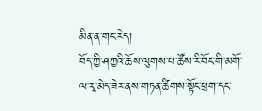མིན་ན་གང་རེད།
བོད་ཀྱི་ཤཀྱའི་ཆོས་ལུགས་པ་ཚོས་རི་བོང་གི་མགོ་ལ་རྭ་མེད་ཟེར་ནས་གཏན་ཚིགས་སྟོང་ཕྲག་དང་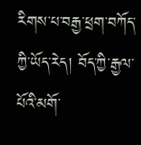རིགས་པ་བརྒྱ་ཕྲག་བཀོད་ཀྱི་ཡོད་རེད། བོད་ཀྱི་རྒྱལ་པོའི་མགོ་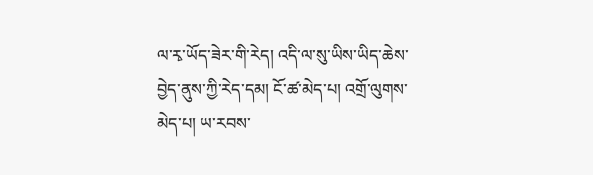ལ་རྭ་ཡོད་ཟེར་གི་རེད། འདི་ལ་སུ་ཡིས་ཡིད་ཆེས་བྱེད་ནུས་ཀྱི་རེད་དམ། ངོ་ཚ་མེད་པ། འགྲོ་ལུགས་མེད་པ། ཡ་རབས་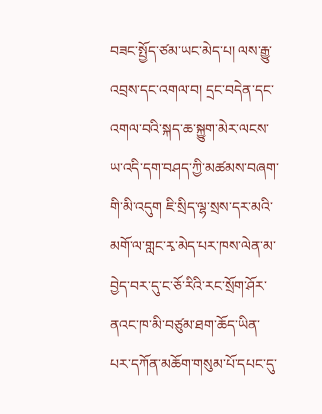བཟང་སྤྱོད་ཙམ་ཡང་མེད་པ། ལས་རྒྱུ་འབྲས་དང་འགལ་བ། དྲང་བདེན་དང་འགལ་བའི་སྐད་ཆ་སྐྱུག་མེར་ལངས་ཡ་འདི་དག་བཤད་ཀྱི་མཚམས་བཞག་གི་མི་འདུག ཇི་སྲིད་ལྷ་སྲས་དར་མའི་མགོ་ལ་གླང་རྭ་མེད་པར་ཁས་ལེན་མ་བྱེད་བར་དུ་ང་ཅོ་རིའི་རང་སྲོག་ཤོར་ནའང་ཁ་མི་བཙུམ་ཐག་ཆོད་ཡིན་པར་དཀོན་མཆོག་གསུམ་པོ་དཔང་དུ་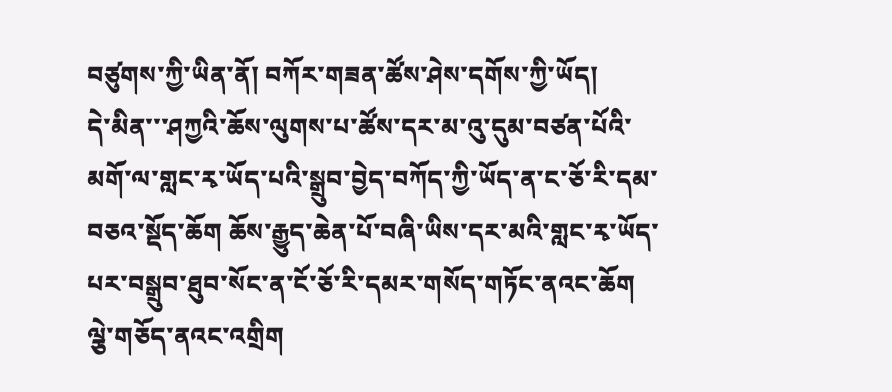བཙུགས་ཀྱི་ཡིན་ནོ། བཀོར་གཟན་ཚོས་ཤེས་དགོས་ཀྱི་ཡོད།
དེ་མིན་་་ཤཀྱའི་ཆོས་ལུགས་པ་ཚོས་དར་མ་འུ་དུམ་བཙན་པོའི་མགོ་ལ་གླང་རྭ་ཡོད་པའི་སྒྲུབ་བྱེད་བཀོད་ཀྱི་ཡོད་ན་ང་ཅོ་རི་དམ་བཅའ་སྡོད་ཆོག ཆོས་རྒྱུད་ཆེན་པོ་བཞི་ཡིས་དར་མའི་གླང་རྭ་ཡོད་པར་བསྒྲུབ་ཐུབ་སོང་ན་ངོ་ཅོ་རི་དམར་གསོད་གཏོང་ནའང་ཆོག ལྕེ་གཅོད་ནའང་འགྲིག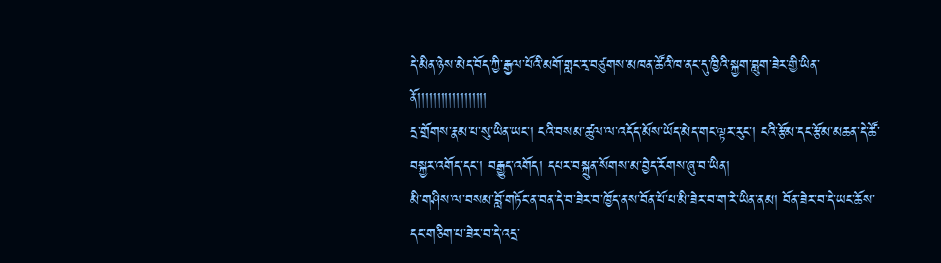དེ་མིན་ཉེས་མེད་བོད་ཀྱི་རྒྱལ་པོའི་མགོ་གླང་རྭ་བཙུགས་མཁན་ཚོའི་ཁ་ནང་དུ་ཁྱིའི་སྐྱག་བླུག་ཟེར་གྱི་ཡིན་ནོ།།།།།།།།།།།།།།།།།།
དྲ་གྲོགས་རྣམ་པ་སུ་ཡིན་ཡང་། ངའི་བསམ་ཚུལ་ལ་འདོད་མོས་ཡོད་མེད་གང་ལྟར་རུང་། ངའི་རྩོམ་དང་རྩོམ་མཆན་དེ་ཚོ་བསྐྱར་འགོད་དང་། བརྒྱུད་འགོད། དཔར་བསྐྲུན་སོགས་མ་བྱེད་རོགས་ཞུ་བ་ཡིན།
མི་གཤིས་ལ་བསམ་བློ་གཏོང་ན་བན་དེ་བ་ཟེར་བ་ཁྱོད་ནས་བོན་པོ་པ་མི་ཟེར་བ་ག་རེ་ཡིན་ནམ། བོན་ཟེར་བ་དེ་ཡང་ཆོས་དང་གཅིག་པ་ཟེར་བ་དེ་འདྲ་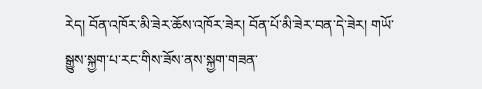རེད། བོན་འཁོར་མི་ཟེར་ཆོས་འཁོར་ཟེར། བོན་པོ་མི་ཟེར་བན་དེ་ཟེར། གཡོ་སྒྱུས་སྐྱག་པ་རང་གིས་ཟོས་ནས་སྐྱག་གཟན་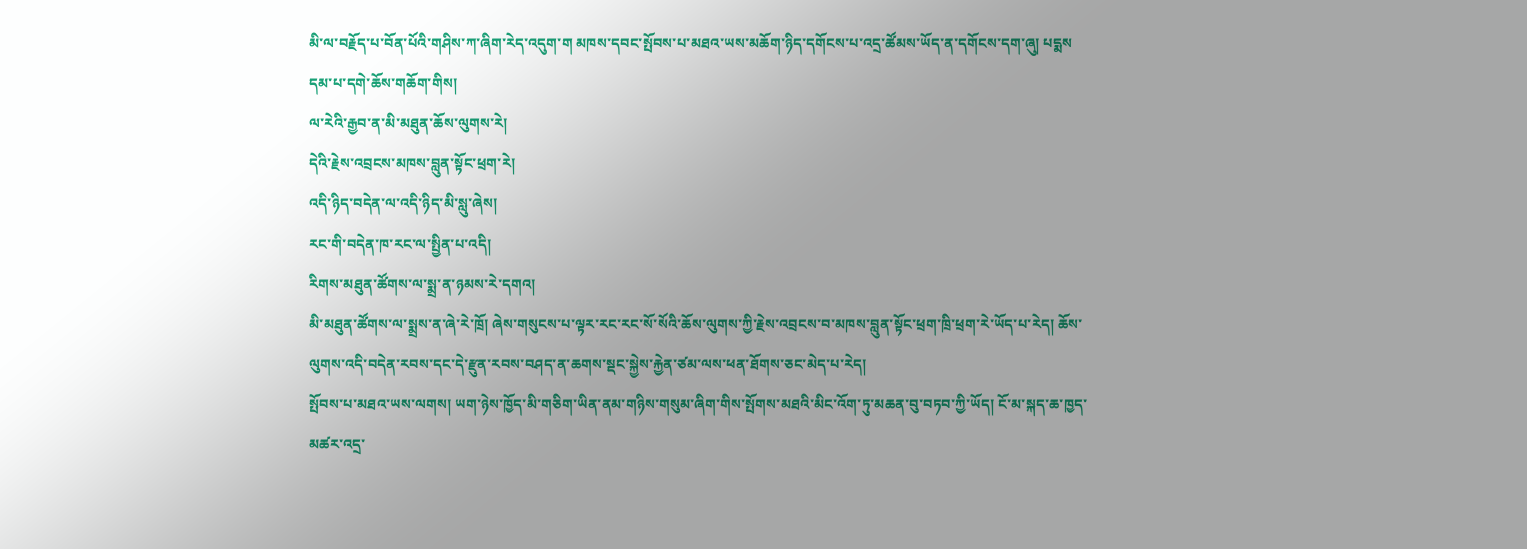མི་ལ་བརྗོད་པ་བོན་པོའི་གཤིས་ཀ་ཞིག་རེད་འདུག་ག མཁས་དབང་སྤོབས་པ་མཐའ་ཡས་མཆོག་ཉིད་དགོངས་པ་འདྲ་ཚོམས་ཡོད་ན་དགོངས་དག་ཞུ། པདྨས
དམ་པ་དགེ་ཆོས་གཆོག་གིས།
ལ་རེའི་རྒྱབ་ན་མི་མཐུན་ཆོས་ལུགས་རེ།
དེའི་རྗེས་འབྲངས་མཁས་བླུན་སྟོང་ཕྲག་རེ།
འདི་ཉིད་བདེན་ལ་འདི་ཉིད་མི་སླུ་ཞེས།
རང་གི་བདེན་ཁ་རང་ལ་སྤྱིན་པ་འདི།
རིགས་མཐུན་ཚོགས་ལ་སྨྲ་ན་ཉམས་རེ་དགའ།
མི་མཐུན་ཚོགས་ལ་སྨྲས་ན་ཞེ་རེ་ཁྲོ། ཞེས་གསུངས་པ་ལྟར་རང་རང་སོ་སོའི་ཆོས་ལུགས་ཀྱི་རྗེས་འབྲངས་བ་མཁས་བླུན་སྟོང་ཕྲག་ཁྲི་ཕྲག་རེ་ཡོད་པ་རེད། ཆོས་ལུགས་འདི་བདེན་རབས་དང་དེ་རྫུན་རབས་བཤད་ན་ཆགས་སྡང་སྐྱེས་རྐྱེན་ཙམ་ལས་ཕན་ཐོགས་ཅང་མེད་པ་རེད།
སྤོབས་པ་མཐའ་ཡས་ལགས། ཡག་ཉེས་ཁྱོད་མི་གཅིག་ཡིན་ནམ་གཉིས་གསུམ་ཞིག་གིས་སྤོགས་མཐའི་མིང་འོག་ཏུ་མཆན་བུ་བཏབ་ཀྱི་ཡོད། ངོ་མ་སྐད་ཆ་ཁྱད་མཚར་འདྲ་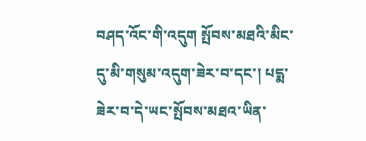བཤད་འོང་གི་འདུག སྤོབས་མཐའི་མིང་དུ་མི་གསུམ་འདུག་ཟེར་བ་དང་། པདྨ་ཟེར་བ་དེ་ཡང་སྤོབས་མཐའ་ཡིན་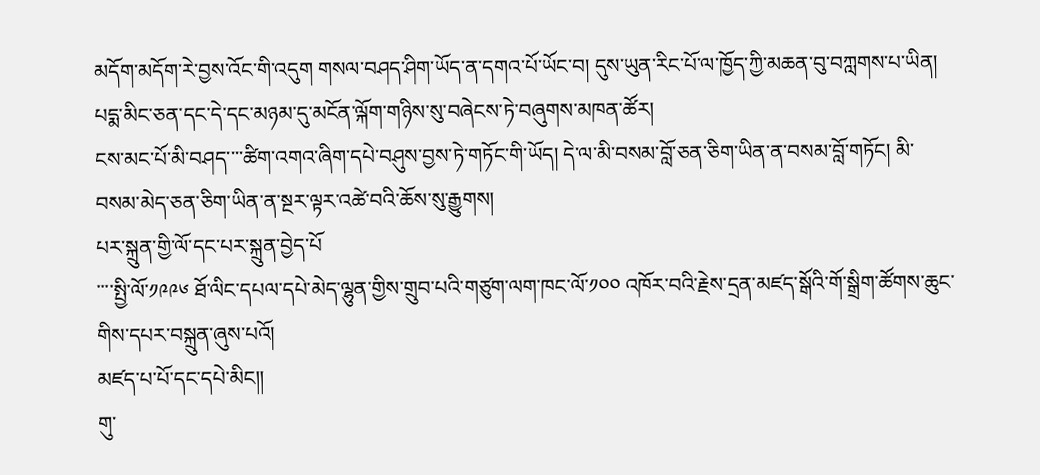མདོག་མདོག་རེ་བྱས་འོང་གི་འདུག གསལ་བཤད་ཤིག་ཡོད་ན་དགའ་པོ་ཡོང་བ། དུས་ཡུན་རིང་པོ་ལ་ཁྱོད་ཀྱི་མཆན་བུ་བཀླགས་པ་ཡིན།
པདྨ་མིང་ཅན་དང་དེ་དང་མཉམ་དུ་མངོན་ལྐོག་གཉིས་སུ་བཞེངས་ཏེ་བཞུགས་མཁན་ཚོར།
ངས་མང་པོ་མི་བཤད་་་་ཚིག་འགའ་ཞིག་དཔེ་བཤུས་བྱས་ཏེ་གཏོང་གི་ཡོད། དེ་ལ་མི་བསམ་བློ་ཅན་ཅིག་ཡིན་ན་བསམ་བློ་གཏོང། མི་བསམ་མེད་ཅན་ཅིག་ཡིན་ན་སྔར་ལྟར་འཚེ་བའི་ཆོས་སུ་རྒྱུགས།
པར་སྐྲུན་གྱི་ལོ་དང་པར་སྐྲུན་བྱེད་པོ
་་་་སྤྱི་ལོ་༡༩༩༦ ཐོ་ལིང་དཔལ་དཔེ་མེད་ལྷུན་གྱིས་གྲུབ་པའི་གཙུག་ལག་ཁང་ལོ་༡༠༠ འཁོར་བའི་རྗེས་དྲན་མཛད་སྒོའི་གོ་སྒྲིག་ཚོགས་ཆུང་གིས་དཔར་བསྐྲུན་ཞུས་པའོ།
མཛད་པ་པོ་དང་དཔེ་མིང།།
གུ་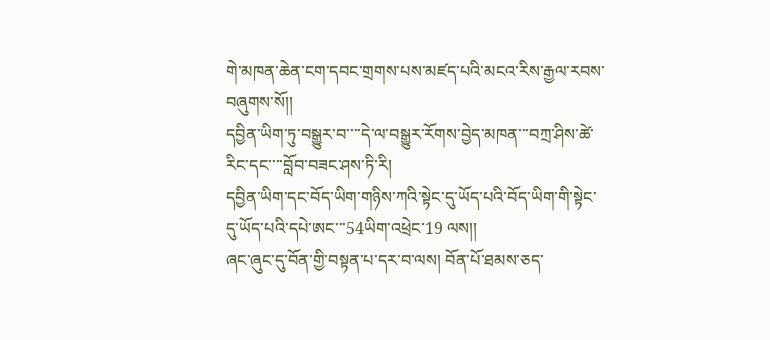གེ་མཁན་ཆེན་ངག་དབང་གྲགས་པས་མཛད་པའི་མངའ་རིས་རྒྱལ་རབས་བཞུགས་སོ།།
དབྱིན་ཡིག་ཏུ་བསྒྱུར་བ་་་་དེ་ལ་བསྒྱུར་རོགས་བྱེད་མཁན་་་བཀྲ་ཤིས་ཚེ་རིང་དང་་་་བློབ་བཟང་ཤས་ཏི་རི།
དབྱིན་ཡིག་དང་བོད་ཡིག་གཉིས་ཀའི་སྟེང་དུ་ཡོད་པའི་བོད་ཡིག་གི་སྟེང་དུ་ཡོད་པའི་དཔེ་ཨང་་་54ཡིག་འཕྲེང་19 ལས།།
ཞང་ཞུང་དུ་བོན་གྱི་བསྟན་པ་དར་བ་ལས། བོན་པོ་ཐམས་ཅད་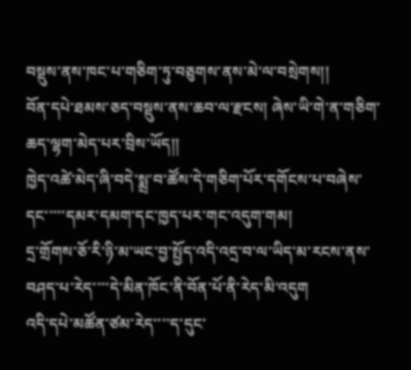བསྡུས་ནས་ཁང་པ་གཅིག་ཏུ་བཅུགས་ནས་མེ་ལ་བསྲེགས།།
བོན་དཔེ་ཐམས་ཅད་བསྡུས་ནས་ཆབ་ལ་རྫངས། ཞེས་ཡི་གེ་ན་གཅིག་ཆད་ལྷག་མེད་པར་བྲིས་ཡོད།།
ཁྱེད་འཚེ་མེད་ཞི་བདེ་སྨྲ་བ་ཚོས་དེ་གཅིག་པོར་དགོངས་པ་བཞེས་དང་་་་་དམར་དམག་དང་ཁྱད་པར་གང་འདུག་གམ།
དྲ་གྲོགས་ཅོ་རི་ཉི་མ་ཡང་བྱ་སྤྱོད་འདི་འདྲ་བ་ལ་ཡིད་མ་རངས་ནས་བཤད་པ་རེད་་་་དེ་མིན་ཁོང་ནི་བོན་པོ་ནི་རེད་མི་འདུག
འདི་དཔེ་མཚོན་ཙམ་རེད་་་་ད་དུང་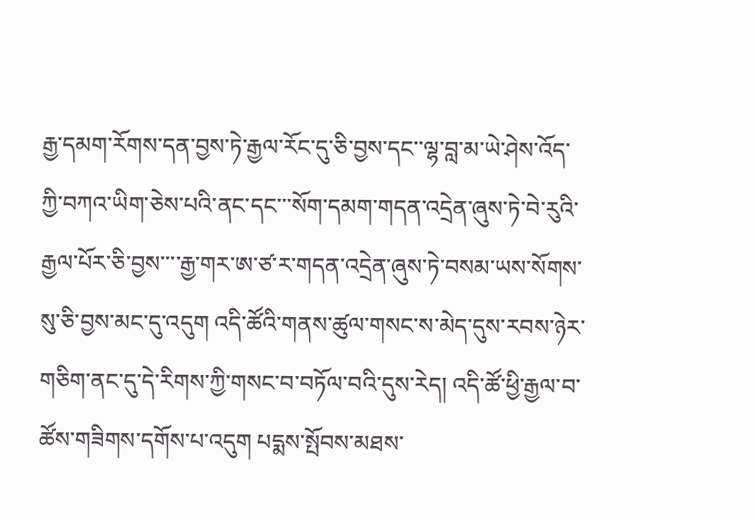རྒྱ་དམག་རོགས་དན་བྱས་ཏེ་རྒྱལ་རོང་དུ་ཅི་བྱས་དང་་ལྷ་བླ་མ་ཡེ་ཤེས་འོད་ཀྱི་བཀའ་ཡིག་ཅེས་པའི་ནང་དང་་་སོག་དམག་གདན་འདྲེན་ཞུས་ཏེ་བེ་རུའི་རྒྱལ་པོར་ཅི་བྱས་་་་རྒྱ་གར་ཨ་ཙ་ར་གདན་འདྲེན་ཞུས་ཏེ་བསམ་ཡས་སོགས་སུ་ཅི་བྱས་མང་དུ་འདུག འདི་ཚོའི་གནས་ཚུལ་གསང་ས་མེད་དུས་རབས་ཉེར་གཅིག་ནང་དུ་དེ་རིགས་ཀྱི་གསང་བ་བཏོལ་བའི་དུས་རེད། འདི་ཚོ་ཕྱི་རྒྱལ་བ་ཚོས་གཟིགས་དགོས་པ་འདུག པདྨས་སྤོབས་མཐས་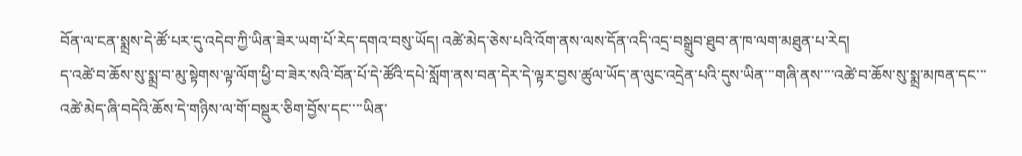བོན་ལ་ངན་སྨྲས་དེ་ཚོ་པར་དུ་འདེབ་ཀྱི་ཡིན་ཟེར་ཡག་པོ་རེད་དགའ་བསུ་ཡོད། འཚེ་མེད་ཅེས་པའི་འོག་ནས་ལས་དོན་འདི་འདྲ་བསྒྲུབ་ཐུབ་ན་ཁ་ལག་མཐུན་པ་རེད།
ད་འཚེ་བ་ཆོས་སུ་སྨྲ་བ་མུ་སྟེགས་ལྟ་ལོག་ཕྱི་བ་ཟེར་སའི་བོན་པོ་དེ་ཚོའི་དཔེ་སློག་ནས་བན་དེར་དེ་ལྟར་བྱས་ཚུལ་ཡོད་ན་ལུང་འདྲེན་པའི་དུས་ཡིན་་་གཞི་ནས་་་་འཚེ་བ་ཆོས་སུ་སྨྲ་མཁན་དང་་་འཚེ་མེད་ཞི་བདེའི་ཆོས་དེ་གཉིས་ལ་གོ་བསྡུར་ཅིག་བྱོས་དང་་་་ཡིན་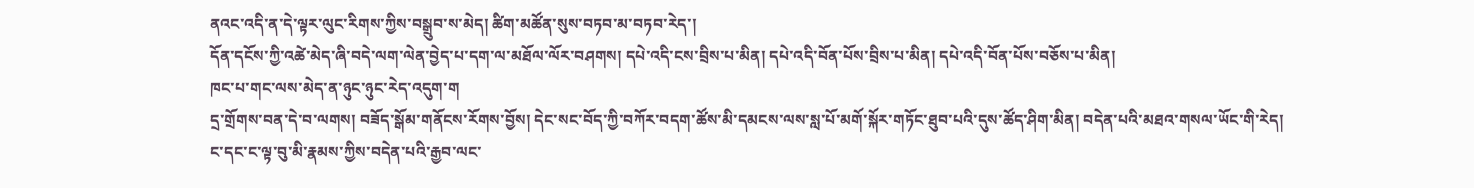ནའང་འདི་ན་དེ་ལྟར་ལུང་རིགས་ཀྱིས་བསྒྲུབ་ས་མེད། ཚིག་མཚོན་སུས་བཏབ་མ་བཏབ་རེད་།
དོན་དངོས་ཀྱི་འཚེ་མེད་ཞི་བདེ་ལག་ལེན་བྱེད་པ་དག་ལ་མཐོལ་ལོར་བཤགས། དཔེ་འདི་ངས་བྲིས་པ་མིན། དཔེ་འདི་བོན་པོས་བྲིས་པ་མིན། དཔེ་འདི་བོན་པོས་བཅོས་པ་མིན།
ཁང་པ་གང་ལས་མེད་ན་ཉུང་ཉུང་རེད་འདུག་ག
དྲ་གྲོགས་བན་དེ་བ་ལགས། བཟོད་སྒོམ་གནོངས་རོགས་བྱོས། དེང་སང་བོད་ཀྱི་བཀོར་བདག་ཚོས་མི་དམངས་ལས་སླ་པོ་མགོ་སྐོར་གཏོང་ཐུབ་པའི་དུས་ཚོད་ཤིག་མིན། བདེན་པའི་མཐའ་གསལ་ཡོང་གི་རེད། ང་དང་ང་ལྟ་བུ་མི་རྣམས་ཀྱིས་བདེན་པའི་རྒྱབ་ལང་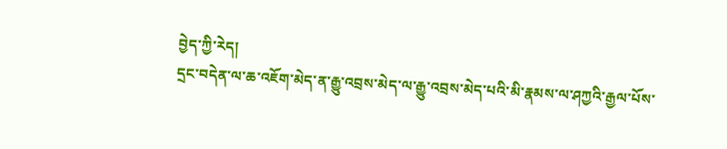བྱེད་ཀྱི་རེད།
དྲང་བདེན་ལ་ཆ་འཇོག་མེད་ན་རྒྱུ་འབྲས་མེད་ལ་རྒྱུ་འབྲས་མེད་པའི་མི་རྣམས་ལ་ཤཀྱའི་རྒྱལ་པོས་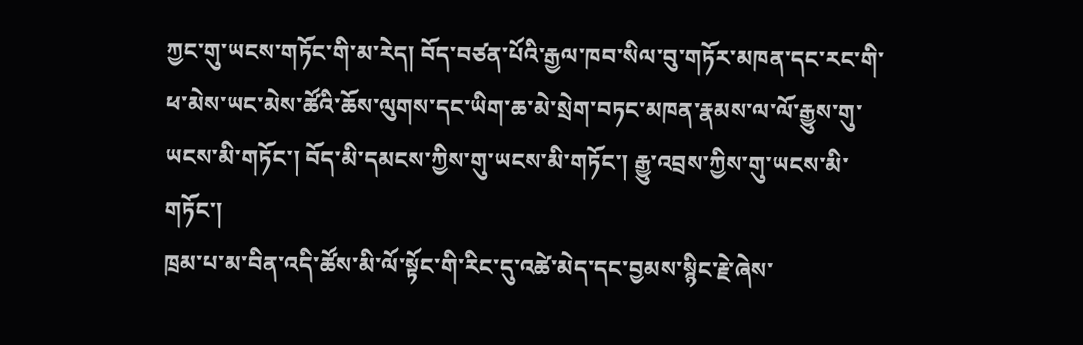ཀྱང་གུ་ཡངས་གཏོང་གི་མ་རེད། བོད་བཙན་པོའི་རྒྱལ་ཁབ་སིལ་བུ་གཏོར་མཁན་དང་རང་གི་ཕ་མེས་ཡང་མེས་ཚོའི་ཆོས་ལུགས་དང་ཡིག་ཆ་མེ་སྲེག་བཏང་མཁན་རྣམས་ལ་ལོ་རྒྱུས་གུ་ཡངས་མི་གཏོང་། བོད་མི་དམངས་ཀྱིས་གུ་ཡངས་མི་གཏོང་། རྒྱུ་འབྲས་ཀྱིས་གུ་ཡངས་མི་གཏོང་།
ཁྲམ་པ་མ་བིན་འདི་ཚོས་མི་ལོ་སྟོང་གི་རིང་དུ་འཚེ་མེད་དང་བྱམས་སྙིང་རྗེ་ཞེས་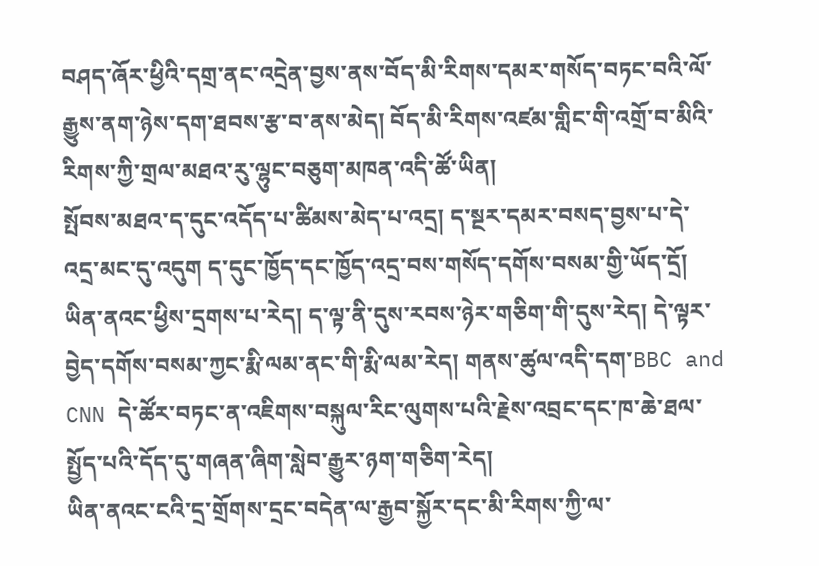བཤད་ཞོར་ཕྱིའི་དགྲ་ནང་འདྲེན་བྱས་ནས་བོད་མི་རིགས་དམར་གསོད་བཏང་བའི་ལོ་རྒྱུས་ནག་ཉེས་དག་ཐབས་རྩ་བ་ནས་མེད། བོད་མི་རིགས་འཛམ་གླིང་གི་འགྲོ་བ་མིའི་རིགས་ཀྱི་གྲལ་མཐའ་རུ་ལྷུང་བཅུག་མཁན་འདི་ཚོ་ཡིན།
སྤོབས་མཐའ་ད་དུང་འདོད་པ་ཚིམས་མེད་པ་འདྲ། ད་སྔར་དམར་བསད་བྱས་པ་དེ་འདྲ་མང་དུ་འདུག ད་དུང་ཁྱོད་དང་ཁྱོད་འདྲ་བས་གསོད་དགོས་བསམ་གྱི་ཡོད་དྲོ། ཡིན་ནའང་ཕྱིས་དྲགས་པ་རེད། ད་ལྟ་ནི་དུས་རབས་ཉེར་གཅིག་གི་དུས་རེད། དེ་ལྟར་བྱེད་དགོས་བསམ་ཀྱང་རྨི་ལམ་ནང་གི་རྨི་ལམ་རེད། གནས་ཚུལ་འདི་དག་BBC and CNN དེ་ཚོར་བཏང་ན་འཇིགས་བསྐུལ་རིང་ལུགས་པའི་རྗེས་འབྲང་དང་ཁ་ཆེ་ཐལ་སྤྱོད་པའི་དོད་དུ་གཞན་ཞིག་སླེབ་རྒྱུར་ཉག་གཅིག་རེད།
ཡིན་ནའང་ངའི་དྲ་གྲོགས་དྲང་བདེན་ལ་རྒྱབ་སྐྱོར་དང་མི་རིགས་ཀྱི་ལ་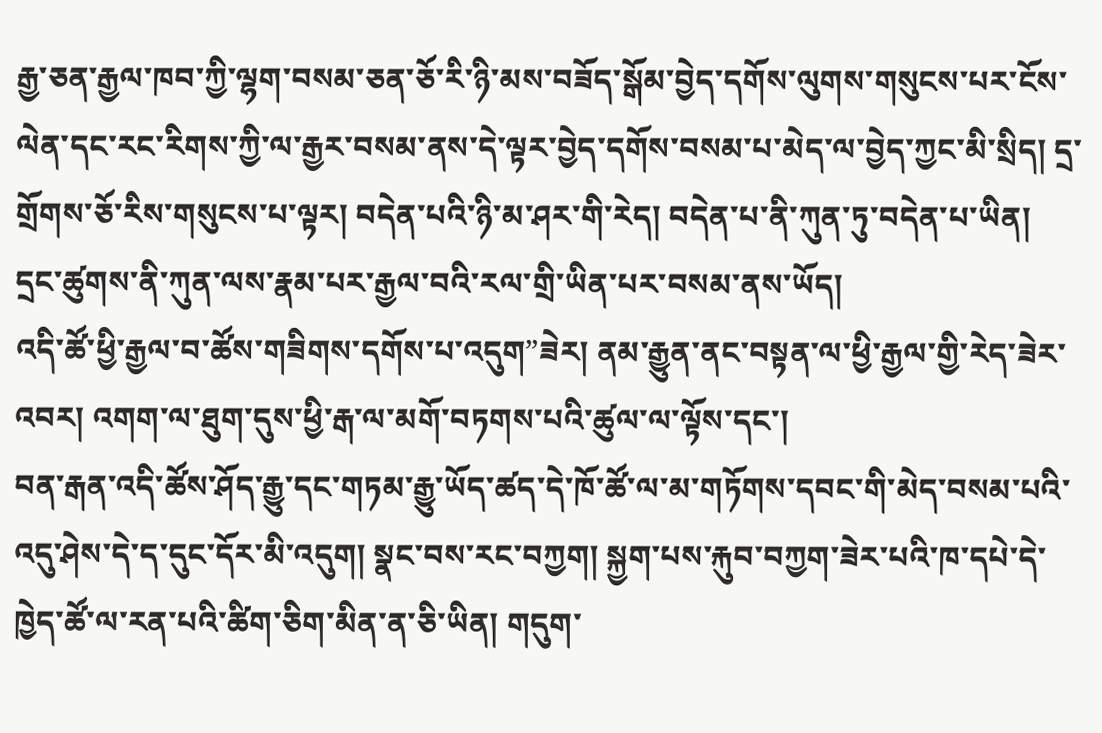རྒྱ་ཅན་རྒྱལ་ཁབ་ཀྱི་ལྷག་བསམ་ཅན་ཅོ་རི་ཉི་མས་བཟོད་སྒོམ་བྱེད་དགོས་ལུགས་གསུངས་པར་ངོས་ལེན་དང་རང་རིགས་ཀྱི་ལ་རྒྱར་བསམ་ནས་དེ་ལྟར་བྱེད་དགོས་བསམ་པ་མེད་ལ་བྱེད་ཀྱང་མི་སྲིད། དྲ་གྲོགས་ཅོ་རིས་གསུངས་པ་ལྟར། བདེན་པའི་ཉི་མ་ཤར་གི་རེད། བདེན་པ་ནི་ཀུན་ཏུ་བདེན་པ་ཡིན། དྲང་ཚུགས་ནི་ཀུན་ལས་རྣམ་པར་རྒྱལ་བའི་རལ་གྲི་ཡིན་པར་བསམ་ནས་ཡོད།
འདི་ཚོ་ཕྱི་རྒྱལ་བ་ཚོས་གཟིགས་དགོས་པ་འདུག”ཟེར། ནམ་རྒྱུན་ནང་བསྟན་ལ་ཕྱི་རྒྱལ་གྱི་རེད་ཟེར་འབར། འགག་ལ་ཐུག་དུས་ཕྱི་རྒ་ལ་མགོ་བཏགས་པའི་ཚུལ་ལ་ལྟོས་དང་།
བན་རྒན་འདི་ཚོས་ཤོད་རྒྱུ་དང་གཏམ་རྒྱུ་ཡོད་ཚད་དེ་ཁོ་ཚོ་ལ་མ་གཏོགས་དབང་གི་མེད་བསམ་པའི་འདུ་ཤེས་དེ་ད་དུང་དོར་མི་འདུག། སྣང་བས་རང་བཀྱག། སྐྱག་པས་རྐུབ་བཀྱག་ཟེར་པའི་ཁ་དཔེ་དེ་ཁྱེད་ཚོ་ལ་རན་པའི་ཚིག་ཅིག་མིན་ན་ཅི་ཡིན། གདུག་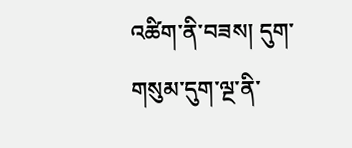འཚིག་ནི་བཟས། དུག་གསུམ་དུག་ལྔ་ནི་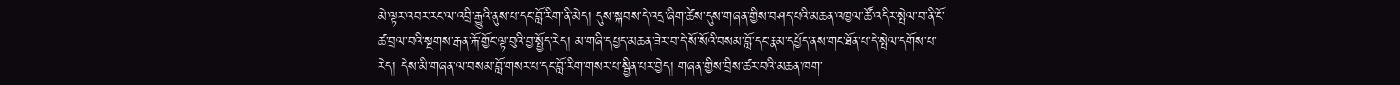མེ་ལྟར་འབར་རང་ལ་འབྲི་རྒྱུའི་ནུས་པ་དང་བློ་རིག་ནི་མེད། དུས་སྐབས་དེ་འདྲ་ཞིག་ཚེས་དུས་གཞན་གྱིས་བཤད་པའི་མཆན་འཁྱལ་ཚོ་འདིར་སྤེལ་བ་ནི་ངོ་ཚ་བྲལ་བའི་སྔགས་རྒན་རྐོ་གྱོང་ལྟ་བུའི་བྱ་སྤྱོད་རེད། མ་གཞི་དཔྱད་མཆན་ཟེར་བ་དེ་སོ་སོའི་བསམ་བློ་དང་རྣམ་དཔྱོད་ནས་གང་ཐོན་པ་དེ་སྤེལ་དགོས་པ་རེད། དེས་མི་གཞན་ལ་བསམ་བློ་གསར་པ་དང་བློ་རིག་གསར་པ་སྦྱིན་པར་བྱེད། གཞན་གྱིས་བྲིས་ཚར་བའི་མཆན་ཁག་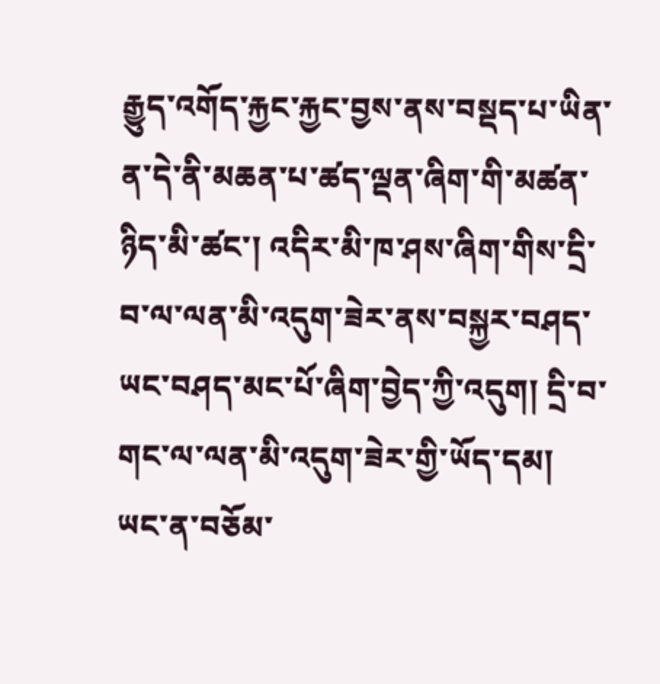རྒྱུད་འགོད་རྐྱང་རྐྱང་བྱས་ནས་བསྡད་པ་ཡིན་ན་དེ་ནི་མཆན་པ་ཚད་ལྡན་ཞིག་གི་མཚན་ཉིད་མི་ཚང་། འདིར་མི་ཁ་ཤས་ཞིག་གིས་དྲི་བ་ལ་ལན་མི་འདུག་ཟེར་ནས་བསྐྱར་བཤད་ཡང་བཤད་མང་པོ་ཞིག་བྱེད་ཀྱི་འདུག། དྲི་བ་གང་ལ་ལན་མི་འདུག་ཟེར་གྱི་ཡོད་དམ། ཡང་ན་བཅོམ་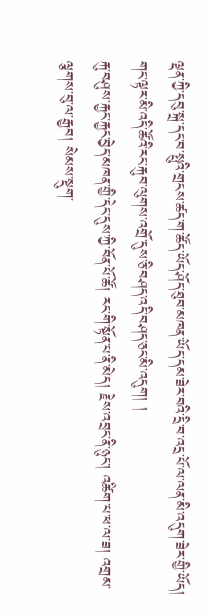ལྡན་ཀྱི་དབུ་སྐྲ་དང་བ་སྤུའི་གྲངས་ཚད་ག་ཚོད་ཡོད་ཤོད་ཐུབ་མཁན་ཡོད་དམ་ཟེར་བའི་དྲི་བ་འདྲ་པོ་ལ་ལན་མི་འདུག་ཟེར་གྱི་ཡོད། གང་ལྟར་མི་འདི་ཚོའི་རང་རྐུབ་ལུགས་འགྲོ་དུས་ཅི་བཤད་འདི་བཤད་ཅང་མི་འདུག། །
རྐུ་བཤུས་རྐྱང་རྐྱང་བྱེད་མཁན་གྱི་དེང་དུས་ཀྱི་བོན་པོ་ཚོ། རང་གི་སྟོན་པ་ནི་མེད། རྗེས་འབྲང་ནི་ཉུང་། འཚིག་པ་ཕ་ལ་ཟ། འགྲམ་ལྕགས་བུ་ལ་རྒྱབ། སེམས་སྡུག་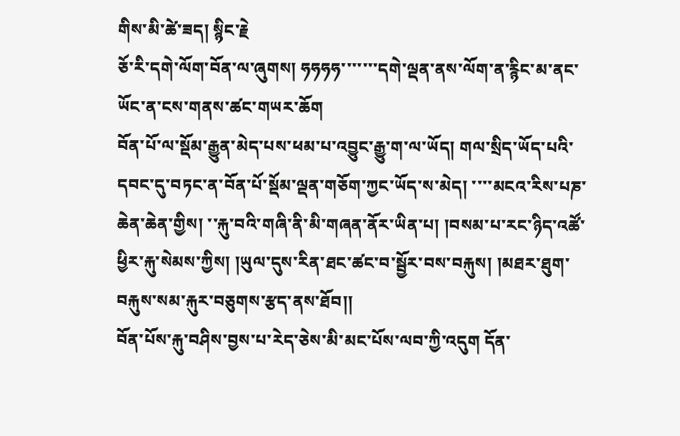གིས་མི་ཚེ་ཟད། སྙིང་རྗེ
ཅོ་རི་དགེ་ལོག་བོན་ལ་ཞུགས། ཧཧཧཧ་་་་་་་དགེ་ལྡན་ནས་ལོག་ན་རྙིང་མ་ནང་ཡོང་ན་ངས་གནས་ཚང་གཡར་ཆོག
བོན་པོ་ལ་སྡོམ་རྒྱུན་མེད་པས་ཕམ་པ་འབྱུང་རྒྱུ་ག་ལ་ཡོད། གལ་སྲིད་ཡོད་པའི་དབང་དུ་བཏང་ན་བོན་པོ་སྡོམ་ལྡན་གཅོག་ཀྱང་ཡོད་ས་མེད། ་་་་མངའ་རིས་པཎ་ཆེན་ཆེན་གྱིས། ་་རྐུ་བའི་གཞི་ནི་མི་གཞན་ནོར་ཡིན་པ། །བསམ་པ་རང་ཉིད་འཚོ་ཕྱིར་རྐུ་སེམས་ཀྱིས། །ཡུལ་དུས་རིན་ཐང་ཚང་བ་སྦྱོར་བས་བརྐུས། །མཐར་ཐུག་བརྐུས་སམ་རྐུར་བཅུགས་རྩད་ནས་ཐོབ།།
བོན་པོས་རྐུ་བཤིས་བྱས་པ་རེད་ཅེས་མི་མང་པོས་ལབ་ཀྱི་འདུག དོན་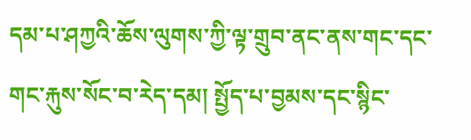དམ་པ་ཤཀྱའི་ཆོས་ལུགས་ཀྱི་ལྟ་གྲུབ་ནང་ནས་གང་དང་གང་རྐུས་སོང་བ་རེད་དམ། སྤྱོད་པ་བྱམས་དང་སྙིང་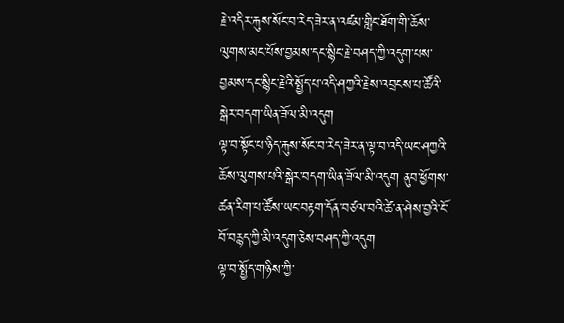རྗེ་འདིར་རྐུས་སོང་བ་རེད་ཟེར་ན་འཛམ་གླིང་ཐོག་གི་ཆོས་ལུགས་མང་པོས་བྱམས་དང་སྙིང་རྗེ་བཤད་ཀྱི་འདུག་པས་བྱམས་དང་སྙིང་རྗེའི་སྤྱོད་པ་འདི་ཤཀྱའི་རྗེས་འབྲངས་པ་ཚོའི་སྒེར་བདག་ཡིན་ཟོལ་མི་འདུག
ལྟ་བ་སྟོང་པ་ཉིད་རྐུས་སོང་བ་རེད་ཟེར་ན་ལྟ་བ་འདི་ཡང་ཤཀྱའི་ཆོས་ལུགས་པའི་སྒེར་བདག་ཡིན་ཟོལ་མི་འདུག ནུབ་ཕྱོགས་ཚན་རིག་པ་ཚོས་ཡང་བརྟག་དོན་བཙལ་བའི་ཚེ་ན་ཤེས་བྱའི་ངོ་བོ་བརྙད་ཀྱི་མི་འདུག་ཅེས་བཤད་ཀྱི་འདུག
ལྟ་བ་སྤྱོད་གཉིས་ཀྱི་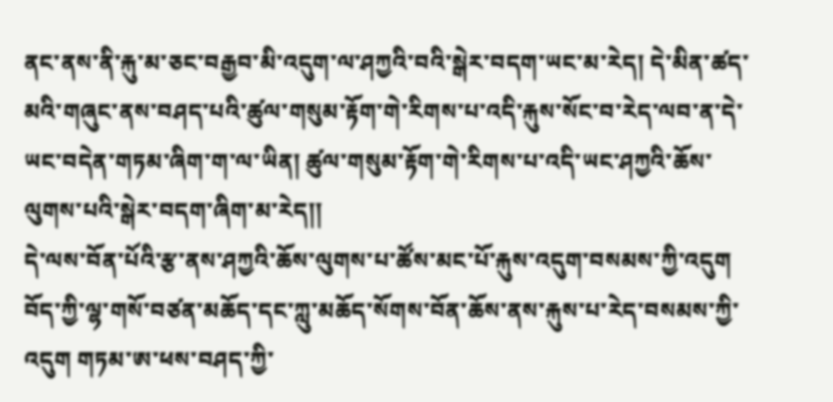ནང་ནས་ནི་རྐུ་མ་ཅང་བརྒྱབ་མི་འདུག་ལ་ཤཀྱའི་བའི་སྒེར་བདག་ཡང་མ་རེད། དེ་མིན་ཚད་མའི་གཞུང་ནས་བཤད་པའི་ཚུལ་གསུམ་རྟོག་གེ་རིགས་པ་འདི་རྐུས་སོང་བ་རེད་ལབ་ན་དེ་ཡང་བདེན་གཏམ་ཞིག་ག་ལ་ཡིན། ཚུལ་གསུམ་རྟོག་གེ་རིགས་པ་འདི་ཡང་ཤཀྱའི་ཆོས་ལུགས་པའི་སྒེར་བདག་ཞིག་མ་རེད།།
དེ་ལས་བོན་པོའི་རྩ་ནས་ཤཀྱའི་ཆོས་ལུགས་པ་ཚོས་མང་པོ་རྐུས་འདུག་བསམས་ཀྱི་འདུག བོད་ཀྱི་ལྷ་གསོ་བཙན་མཆོད་དང་ཀླུ་མཆོད་སོགས་བོན་ཆོས་ནས་རྐུས་པ་རེད་བསམས་ཀྱི་འདུག གཏམ་ཨ་ཕས་བཤད་ཀྱི་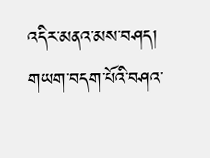འདིར་མནའ་མས་བཤད། གཡག་བདག་པོའི་བཤའ་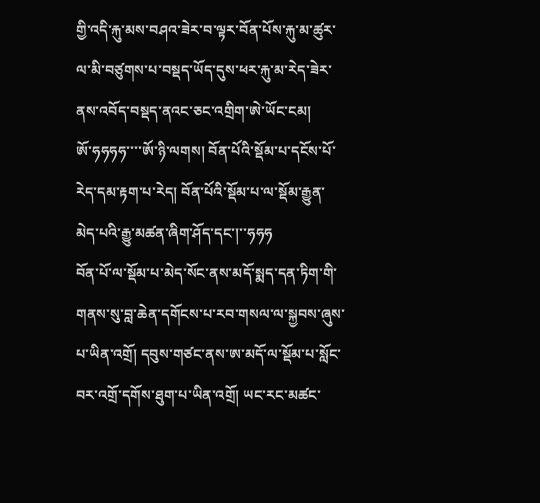གྱི་འདི་རྐུ་མས་བཤའ་ཟེར་བ་ལྟར་བོན་པོས་རྐུ་མ་ཚུར་ལ་མི་བཙུགས་པ་བསྡད་ཡོད་དུས་ཕར་རྐུ་མ་རེད་ཟེར་ནས་འབོད་བསྡད་ནའང་ཅང་འགྲིག་ཨེ་ཡོང་ངམ།
ཨོ་ཧཧཧཧ་་་་ཨོ་ཉི་ལགས། བོན་པོའི་སྡོམ་པ་དངོས་པོ་རེད་དམ་རྟག་པ་རེད། བོན་པོའི་སྡོམ་པ་ལ་སྡོམ་རྒྱུན་མེད་པའི་རྒྱུ་མཚན་ཞིག་ཤོད་དང་།་་ཧཧཧ
བོན་པོ་ལ་སྡོམ་པ་མེད་སོང་ནས་མདོ་སྨད་དན་ཏིག་གི་གནས་སུ་བླ་ཆེན་དགོངས་པ་རབ་གསལ་ལ་སྐྱབས་ཞུས་པ་ཡིན་འགྲོ། དབུས་གཙང་ནས་ཨ་མདོ་ལ་སྡོམ་པ་སློང་བར་འགྲོ་དགོས་ཐུག་པ་ཡིན་འགྲོ། ཡང་རང་མཚང་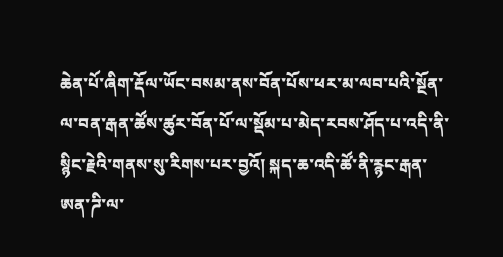ཆེན་པོ་ཞིག་རྡོལ་ཡོང་བསམ་ནས་བོན་པོས་ཕར་མ་ལབ་པའི་སྔོན་ལ་བན་རྒན་ཚོས་ཚུར་བོན་པོ་ལ་སྡོམ་པ་མེད་རབས་ཤོད་པ་འདི་ནི་སྙིང་རྗེའི་གནས་སུ་རིགས་པར་བྱའོ། སྐད་ཆ་འདི་ཚོ་ནི་རྙང་རྒན་ཨན་ཌི་ལ་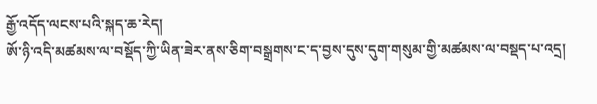རྒྱོ་འདོད་ལངས་པའི་སྐད་ཆ་རེད།
ཨོ་ཉི་འདི་མཚམས་ལ་བསྡོད་ཀྱི་ཡིན་ཟེར་ནས་ཅིག་བསྒྲགས་ང་ད་བྱས་དུས་དུག་གསུམ་གྱི་མཚམས་ལ་བསྡད་པ་འདྲ།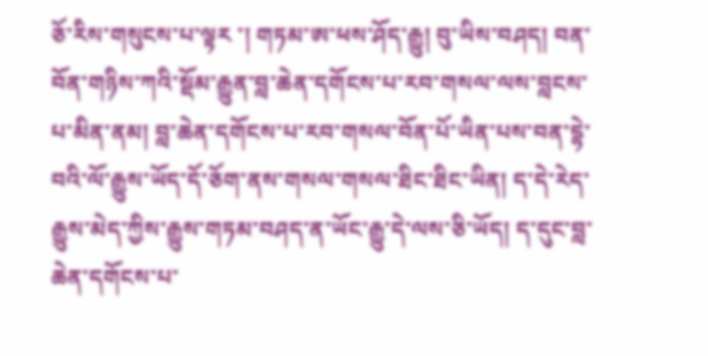ཅོ་རིས་གསུངས་པ་ལྟར ་། གཏམ་ཨ་ཕས་ཤོད་རྒྱུ། བུ་ཡིས་བཤད། བན་བོན་གཉིས་ཀའི་སྡོམ་རྒྱུན་བླ་ཆེན་དགོངས་པ་རབ་གསལ་ལས་བླངས་པ་མིན་ནམ། བླ་ཆེན་དགོངས་པ་རབ་གསལ་བོན་པོ་ཡིན་པས་བན་དྷེ་བའི་ལོ་རྒྱུས་ཡོད་དོ་ཅོག་ནས་གསལ་གསལ་ཐིང་ཐིང་ཡིན། ད་དེ་རེད་རྒྱུས་མེད་ཀྱིས་རྒྱུས་གཏམ་བཤད་ན་ཡོང་རྒྱུ་དེ་ལས་ཅི་ཡོད། ད་དུང་བླ་ཆེན་དགོངས་པ་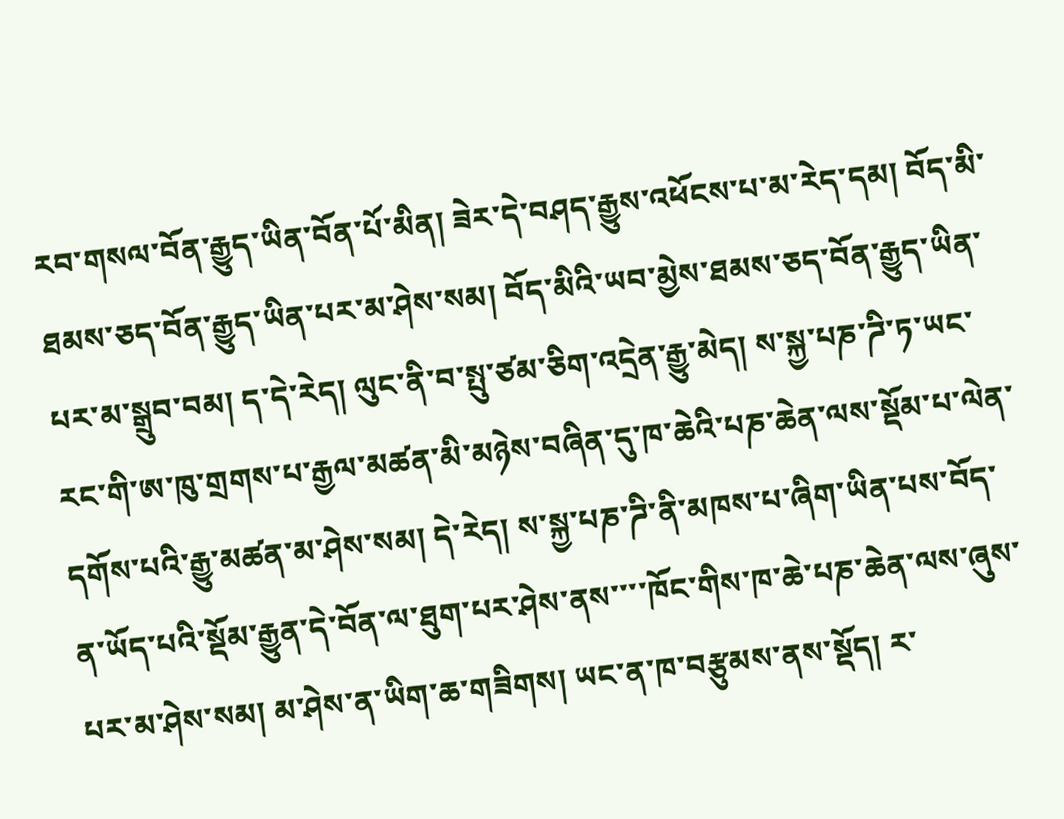རབ་གསལ་བོན་རྒྱུད་ཡིན་བོན་པོ་མིན། ཟེར་དེ་བཤད་རྒྱུས་འཕོངས་པ་མ་རེད་དམ། བོད་མི་ཐམས་ཅད་བོན་རྒྱུད་ཡིན་པར་མ་ཤེས་སམ། བོད་མིའི་ཡབ་མྱེས་ཐམས་ཅད་བོན་རྒྱུད་ཡིན་པར་མ་སྒྲུབ་བམ། ད་དེ་རེད། ལུང་ནི་བ་སྤུ་ཙམ་ཅིག་འདྲེན་རྒྱུ་མེད། ས་སྐྱ་པཎ་ཌི་ཏ་ཡང་རང་གི་ཨ་ཁུ་གྲགས་པ་རྒྱལ་མཚན་མི་མཉེས་བཞིན་དུ་ཁ་ཆེའི་པཎ་ཆེན་ལས་སྡོམ་པ་ལེན་དགོས་པའི་རྒྱུ་མཚན་མ་ཤེས་སམ། དེ་རེད། ས་སྐྱ་པཎ་ཌི་ནི་མཁས་པ་ཞིག་ཡིན་པས་བོད་ན་ཡོད་པའི་སྡོམ་རྒྱུན་དེ་བོན་ལ་ཐུག་པར་ཤེས་ནས་་་་ཁོང་གིས་ཁ་ཆེ་པཎ་ཆེན་ལས་ཞུས་པར་མ་ཤེས་སམ། མ་ཤེས་ན་ཡིག་ཆ་གཟིགས། ཡང་ན་ཁ་བརྩུམས་ནས་སྡོད། ར་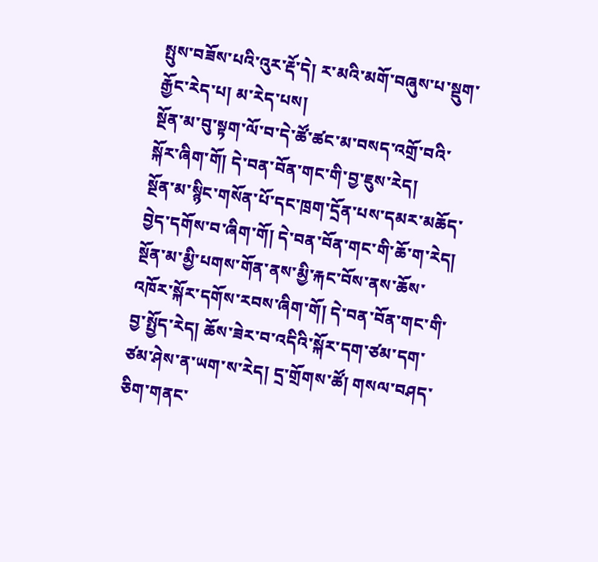སྤུས་བཟོས་པའི་འུར་རྡོ་དེ། ར་མའི་མགོ་བཞུས་པ་སྡུག་རྒྱོང་རེད་པ། མ་རེད་པས།
སྔོན་མ་བུ་སྟག་ལོ་བ་དེ་ཚོ་ཚང་མ་བསད་འགྲོ་བའི་སྐོར་ཞིག་གོ། དེ་བན་བོན་གང་གི་བྱ་ཇུས་རེད།
སྔོན་མ་སྙིང་གསོན་པོ་དང་ཁྲག་དྲོན་པས་དམར་མཆོད་བྱེད་དགོས་བ་ཞིག་གོ། དེ་བན་བོན་གང་གི་ཆོ་ག་རེད།
སྔོན་མ་མྱི་པགས་གོན་ནས་མྱི་རྐང་བོས་ནས་ཆོས་འཁོར་སྐོར་དགོས་རབས་ཞིག་གོ། དེ་བན་བོན་གང་གི་བྱ་སྤྱོད་རེད། ཆོས་ཟེར་བ་འདིའི་སྐོར་དག་ཙམ་དག་ཙམ་ཤེས་ན་ཡག་ས་རེད། དྲ་གྲོགས་ཚོ། གསལ་བཤད་ཅིག་གནང་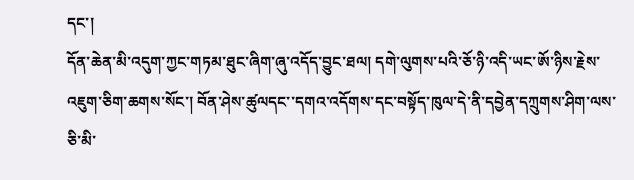དང་།
དོན་ཆེན་མི་འདུག་ཀྱང་གཏམ་ཐུང་ཞིག་ཞུ་འདོད་བྱུང་ཐལ། དགེ་ལུགས་པའི་ཅོ་ཉི་འདི་ཡང་ཨོ་ཉིས་རྗེས་འཇུག་ཅིག་ཆགས་སོང་། བོན་ཤེས་ཚུལདང་་དགའ་འདོགས་དང་བསྟོད་ཁུལ་དེ་ནི་དབྱེན་དཀྲུགས་ཤིག་ལས་ཅི་མི་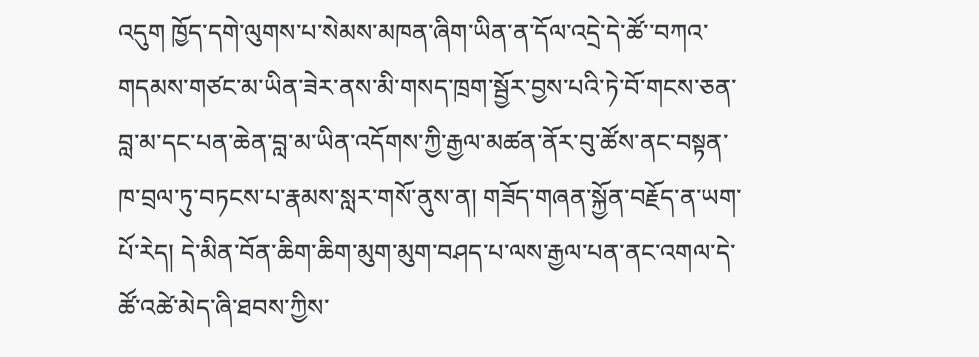འདུག ཁྱོད་དགེ་ལུགས་པ་སེམས་མཁན་ཞིག་ཡིན་ན་དོལ་འདྲེ་དེ་ཚོ་་བཀའ་གདམས་གཙང་མ་ཡིན་ཟེར་ནས་མི་གསད་ཁྲག་སྦྱོར་བྱས་པའི་ཏེ་བོ་གངས་ཅན་བླ་མ་དང་པན་ཆེན་བླ་མ་ཡིན་འདོགས་ཀྱི་རྒྱལ་མཚན་ནོར་བུ་ཚོས་ནང་བསྟན་ཁ་བྲལ་ཏུ་བཏངས་པ་རྣམས་སླར་གསོ་ནུས་ན། གཟོད་གཞན་སྐྱོན་བརྗོད་ན་ཡག་པོ་རེད། དེ་མིན་བོན་ཆིག་ཆིག་མུག་མུག་བཤད་པ་ལས་རྒྱལ་པན་ནང་འགལ་དེ་ཚོ་འཚེ་མེད་ཞི་ཐབས་ཀྱིས་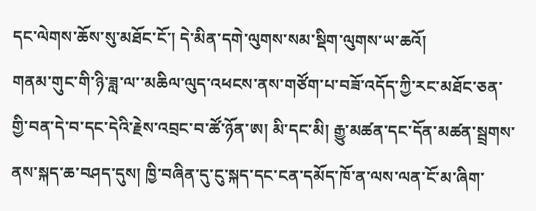དང་ལེགས་ཆོས་སུ་མཐོང་ངོ་། དེ་མིན་དགེ་ལུགས་སམ་སྡིག་ལུགས་ཡ་ཆའོ།
གནམ་གུང་གི་ཉི་ཟླ་ལ་་མཆིལ་ལུད་འཕངས་ནས་གཙོག་པ་བཟོ་འདོད་ཀྱི་རང་མཐོང་ཅན་
གྱི་བན་དེ་བ་དང་དེའི་རྗེས་འབྲང་བ་ཚོ་ཉོན་ཨ། མི་དང་མི། རྒྱུ་མཚན་དང་དོན་མཚན་སྦྲགས་
ནས་སྐད་ཆ་བཤད་དུས། ཁྱི་བཞིན་དུ་ངུ་སྐད་དང་ངན་དམོད་ཁོ་ན་ལས་ལན་ངོ་མ་ཞིག་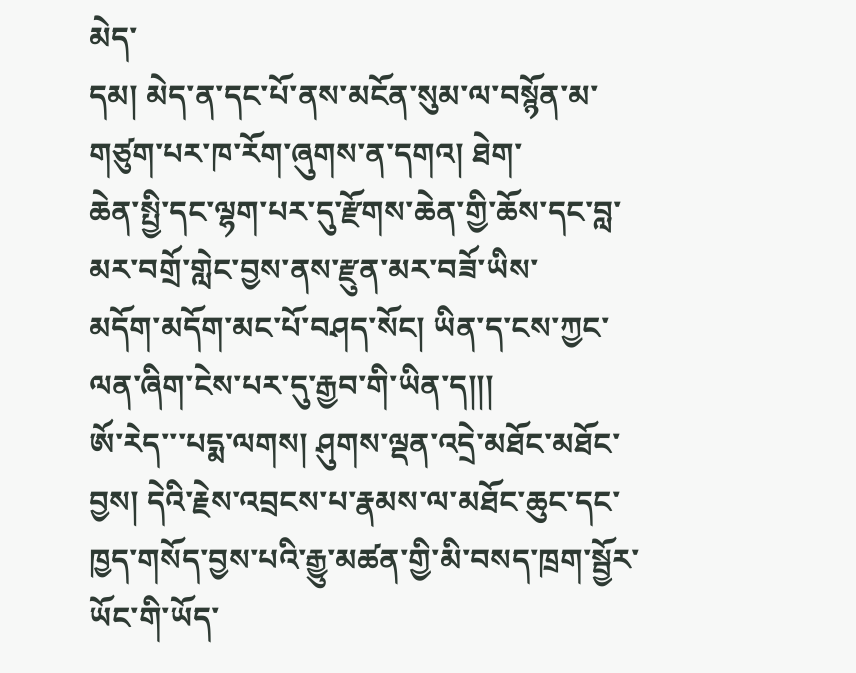མེད་
དམ། མེད་ན་དང་པོ་ནས་མངོན་སུམ་ལ་བསྙོན་མ་གཙུག་པར་ཁ་རོག་ཞུགས་ན་དགའ། ཐེག་
ཆེན་སྤྱི་དང་ལྷག་པར་དུ་རྫོགས་ཆེན་གྱི་ཆོས་དང་བླ་མར་བགྲོ་གླེང་བྱས་ནས་རྫུན་མར་བཟོ་ཡིས་
མདོག་མདོག་མང་པོ་བཤད་སོང། ཡིན་ད་ངས་ཀྱང་ལན་ཞིག་ངེས་པར་དུ་རྒྱབ་གི་ཡིན་ད།།།
ཨོ་རེད་་་པདྨ་ལགས། ཤུགས་ལྡན་འདྲེ་མཐོང་མཐོང་བྱས། དེའི་རྗེས་འབྲངས་པ་རྣམས་ལ་མཐོང་ཆུང་དང་ཁྱད་གསོད་བྱས་པའི་རྒྱུ་མཚན་གྱི་མི་བསད་ཁྲག་སྦྱོར་ཡོང་གི་ཡོད་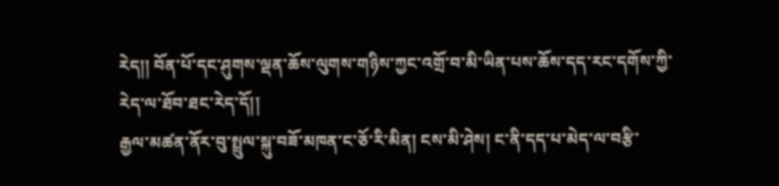རེད།། བོན་པོ་དང་ཤུགས་ལྡན་ཆོས་ལུགས་གཉིས་ཀྱང་འགྲོ་བ་མི་ཡིན་པས་ཆོས་དད་རང་དགོས་ཀྱི་རེད་ལ་ཐོབ་ཐང་རེད་དོ།།
རྒྱལ་མཚན་ནོར་བུ་སྤྲུལ་སྐུ་བཟོ་མཁན་ང་ཅོ་རི་མིན། ངས་མི་ཤེས། ང་ནི་དད་པ་མེད་ལ་བརྩི་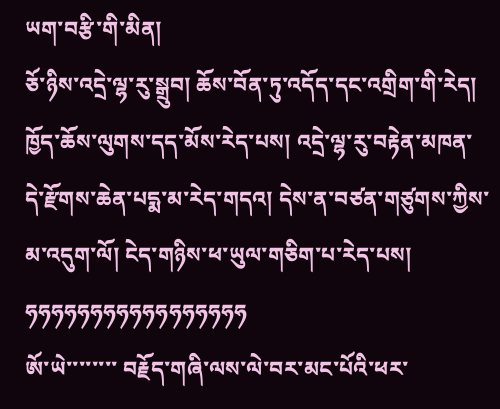ཡག་བརྩི་གི་མིན།
ཅོ་ཉིས་འདྲེ་ལྷ་རུ་སྒྲུབ། ཆོས་བོན་ཏུ་འདོད་དང་འགྲིག་གི་རེད། ཁྱོད་ཆོས་ལུགས་དད་མོས་རེད་པས། འདྲེ་ལྷ་རུ་བརྟེན་མཁན་དེ་རྫོགས་ཆེན་པདྨ་མ་རེད་གདའ། དེས་ན་བཙན་གཙུགས་ཀྱིས་མ་འདུག་ལོ། ངེད་གཉིས་ཕ་ཡུལ་གཅིག་པ་རེད་པས། ཧཧཧཧཧཧཧཧཧཧཧཧཧཧཧཧཧ
ཨོ་ཡེ་་་་་་་་ བརྗོད་གཞི་ལས་ལེ་བར་མང་པོའི་ཕར་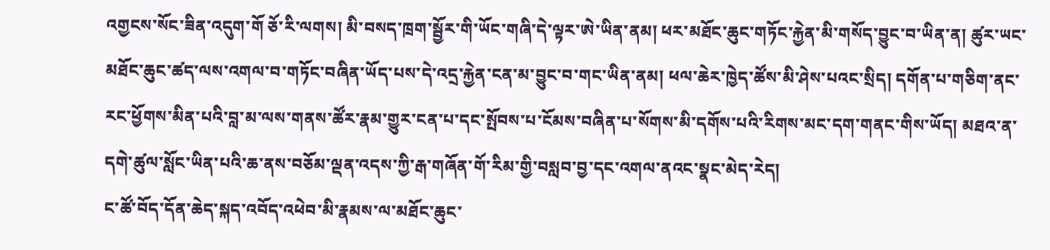འགྱངས་སོང་ཟིན་འདུག་གོ ཅོ་རི་ལགས། མི་བསད་ཁྲག་སྦྱོར་གི་ཡོང་གཞི་དེ་ལྟར་ཨེ་ཡིན་ནམ། ཕར་མཐོང་ཆུང་གཏོང་རྐྱེན་མི་གསོད་བྱུང་བ་ཡིན་ན། ཚུར་ཡང་མཐོང་ཆུང་ཚད་ལས་འགལ་བ་གཏོང་བཞིན་ཡོད་པས་དེ་འདྲ་རྐྱེན་ངན་མ་བྱུང་བ་གང་ཡིན་ནམ། ཕལ་ཆེར་ཁྱེད་ཚོས་མི་ཤེས་པའང་སྲིད། དགོན་པ་གཅིག་ནང་རང་ཕྱོགས་མིན་པའི་བླ་མ་ལས་གནས་ཚོར་རྣམ་གྱུར་ངན་པ་དང་སྤོབས་པ་ངོམས་བཞིན་པ་སོགས་མི་དགོས་པའི་རིགས་མང་དག་གནང་གིས་ཡོད། མཐའ་ན་དགེ་ཚུལ་སློང་ཡིན་པའི་ཆ་ནས་བཅོམ་ལྡན་འདས་ཀྱི་རྒ་གཞོན་གོ་རིམ་གྱི་བསླབ་བྱ་དང་འགལ་ནའང་སྣང་མེད་རེད།
ང་ཚོ་བོད་དོན་ཆེད་སྐད་འབོད་འཕེབ་མི་རྣམས་ལ་མཐོང་ཆུང་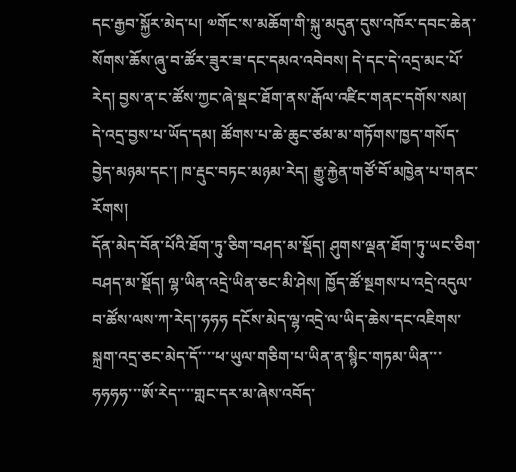དང་རྒྱབ་སྐྱོར་མེད་པ། ༧གོང་ས་མཆོག་གི་སྐུ་མདུན་དུས་འཁོར་དབང་ཆེན་སོགས་ཆོས་ཞུ་བ་ཚོར་ཟུར་ཟ་དང་དམའ་འབེབས། དེ་དང་དེ་འདྲ་མང་པོ་རེད། བྱས་ན་ང་ཚོས་ཀྱང་ཞེ་སྡང་ཐོག་ནས་རྒོལ་འཛིང་གནང་དགོས་སམ། དེ་འདྲ་བྱས་པ་ཡོད་དམ། ཚོགས་པ་ཆེ་ཆུང་ཙམ་མ་གཏོགས་ཁྱད་གསོད་བྱེད་མཉམ་དང་། ཁ་རྡུང་བཏང་མཉམ་རེད། རྒྱུ་རྐྱེན་གཙོ་བོ་མཁྱེན་པ་གནང་རོགས།
དོན་མེད་བོན་པོའི་ཐོག་ཏུ་ཅིག་བཤད་མ་སྡོད། ཤུགས་ལྡན་ཐོག་ཏུ་ཡང་ཅིག་བཤད་མ་སྡོད། ལྷ་ཡིན་འདྲེ་ཡིན་ཅང་མི་ཤེས། ཁྱོད་ཚོ་སྔགས་པ་འདྲེ་འདུལ་བ་ཚོས་ལས་ཀ་རེད།་ཧཧཧ དངོས་མེད་ལྷ་འདྲེ་ལ་ཡིད་ཆེས་དང་འཇིགས་སྐྲག་འདྲ་ཅང་མེད་དོ་་་་ཕ་ཡུལ་གཅིག་པ་ཡིན་ན་སྙིང་གཏམ་ཡིན་་་ཧཧཧཧ་་་ཨོ་རེད་་་་གླང་དར་མ་ཞེས་འབོད་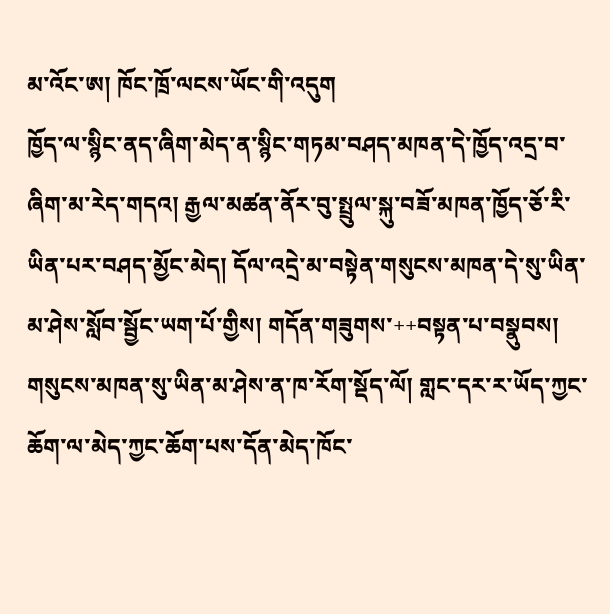མ་འོང་ཨ། ཁོང་ཁྲོ་ལངས་ཡོང་གི་འདུག
ཁྱོད་ལ་སྙིང་ནད་ཞིག་མེད་ན་སྙིང་གཏམ་བཤད་མཁན་དེ་ཁྱོད་འདྲ་བ་ཞིག་མ་རེད་གདའ། རྒྱལ་མཚན་ནོར་བུ་སྤྲུལ་སྐུ་བཟོ་མཁན་ཁྱོད་ཅོ་རི་ཡིན་པར་བཤད་མྱོང་མེད། དོལ་འདྲེ་མ་བསྟེན་གསུངས་མཁན་དེ་སུ་ཡིན་མ་ཤེས་སློབ་སྦྱོང་ཡག་པོ་གྱིས། གདོན་གཟུགས་++བསྟན་པ་བསྣུབས། གསུངས་མཁན་སུ་ཡིན་མ་ཤེས་ན་ཁ་རོག་སྡོད་ལོ། གླང་དར་ར་ཡོད་ཀྱང་ཆོག་ལ་མེད་ཀྱང་ཆོག་པས་དོན་མེད་ཁོང་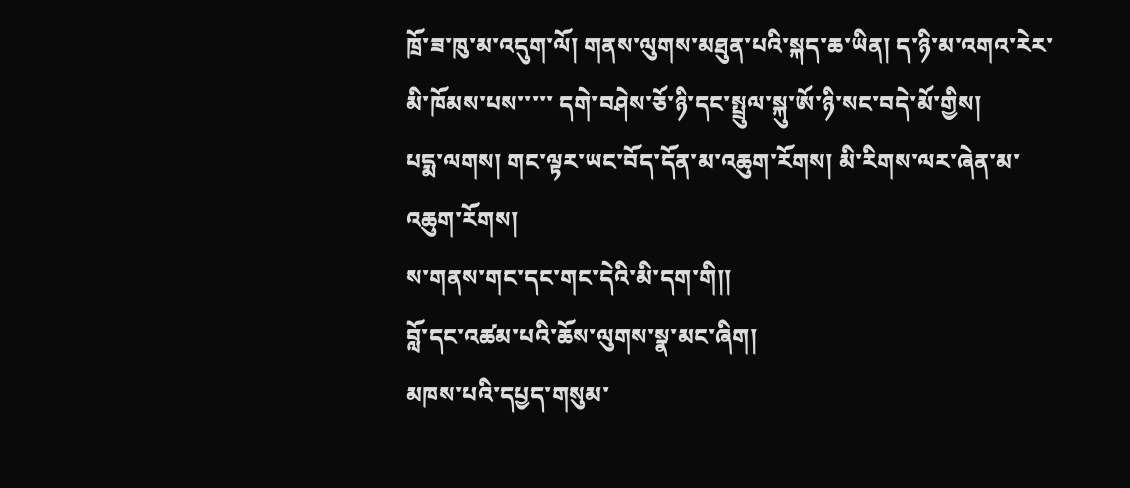ཁྲོ་ཟ་ཁུ་མ་འདུག་ལོ། གནས་ལུགས་མཐུན་པའི་སྐད་ཆ་ཡིན། ད་ཉི་མ་འགའ་རེར་མི་ཁོམས་པས་་་་་ དགེ་བཤེས་ཅོ་ཉི་དང་སྤྲུལ་སྐུ་ཨོ་ཉི་སང་བདེ་མོ་གྱིས།
པདྨ་ལགས། གང་ལྟར་ཡང་བོད་དོན་མ་འཆུག་རོགས། མི་རིགས་ལར་ཞེན་མ་འཆུག་རོགས།
ས་གནས་གང་དང་གང་དེའི་མི་དག་གི།།
བློ་དང་འཚམ་པའི་ཆོས་ལུགས་སྣ་མང་ཞིག།
མཁས་པའི་དཔྱད་གསུམ་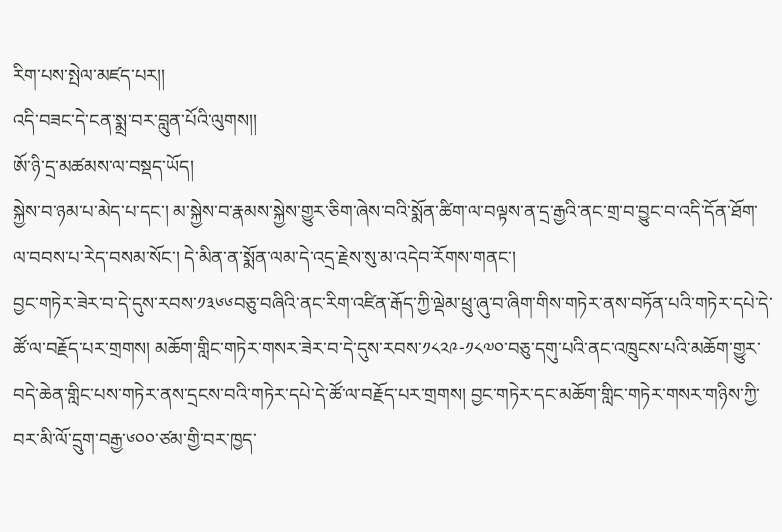རིག་པས་སྤེལ་མཛད་པར།།
འདི་བཟང་དེ་ངན་སྨྲ་བར་བླུན་པོའི་ལུགས།།
ཨོ་ཉི་དྲ་མཚམས་ལ་བསྡད་ཡོད།
སྐྱེས་བ་ཉམ་པ་མེད་པ་དང་། མ་སྐྱེས་བ་རྣམས་སྐྱེས་གྱུར་ཅིག་ཞེས་བའི་སྨོན་ཚིག་ལ་བལྟས་ན་དྲ་རྒྱའི་ནང་གྲ་བ་བྱུང་བ་འདི་དོན་ཐོག་ལ་བབས་པ་རེད་བསམ་སོང་། དེ་མིན་ན་སྨོན་ལམ་དེ་འདྲ་རྗེས་སུ་མ་འདེབ་རོགས་གནང་།
བྱང་གཏེར་ཟེར་བ་དེ་དུས་རབས་༡༣༦༦བཅུ་བཞིའི་ནང་རིག་འཛིན་རྒོད་ཀྱི་ལྡེམ་ཕྲུ་ཞུ་བ་ཞིག་གིས་གཏེར་ནས་བཏོན་པའི་གཏེར་དཔེ་དེ་ཚོ་ལ་བརྗོད་པར་གྲགས། མཆོག་གླིང་གཏེར་གསར་ཟེར་བ་དེ་དུས་རབས་༡༨༢༩-༡༨༧༠་བཅུ་དགུ་པའི་ནང་འཁྲུངས་པའི་མཆོག་གྱུར་བདེ་ཆེན་གླིང་པས་གཏེར་ནས་དྲངས་བའི་གཏེར་དཔེ་དེ་ཚོ་ལ་བརྗོད་པར་གྲགས། བྱང་གཏེར་དང་མཆོག་གླིང་གཏེར་གསར་གཉིས་ཀྱི་བར་མི་ལོ་དྲུག་བརྒྱ་༦༠༠་ཙམ་གྱི་བར་ཁྱད་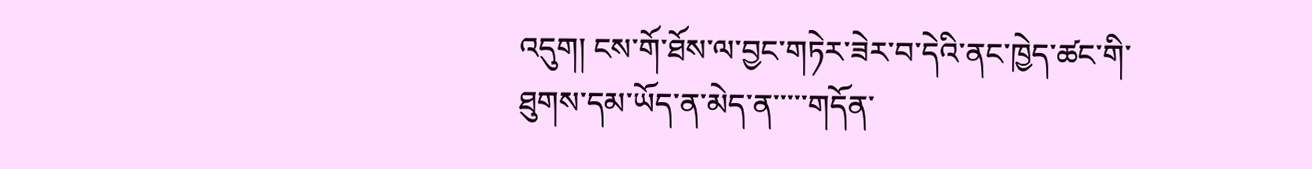འདུག། ངས་གོ་ཐོས་ལ་བྱང་གཏེར་ཟེར་བ་དེའི་ནང་ཁྱེད་ཚང་གི་ཐུགས་དམ་ཡོད་ན་མེད་ན་་་་་གདོན་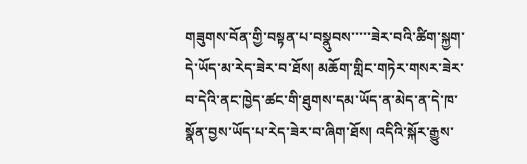གཟུགས་བོན་གྱི་བསྟན་པ་བསྣུབས་་་་་ཟེར་བའི་ཚིག་སྐྱག་དེ་ཡོད་མ་རེད་ཟེར་བ་ཐོས། མཆོག་གླིང་གཏེར་གསར་ཟེར་བ་དེའི་ནང་ཁྱེད་ཚང་གི་ཐུགས་དམ་ཡོད་ན་མེད་ན་དེ་ཁ་སྣོན་བྱས་ཡོད་པ་རེད་ཟེར་བ་ཞིག་ཐོས། འདིའི་སྐོར་རྒྱུས་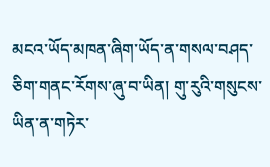མངའ་ཡོད་མཁན་ཞིག་ཡོད་ན་གསལ་བཤད་ཅིག་གནང་རོགས་ཞུ་བ་ཡིན། གུ་རུའི་གསུངས་ཡིན་ན་གཏེར་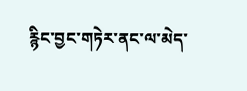རྙིང་བྱང་གཏེར་ནང་ལ་མེད་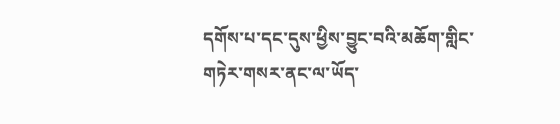དགོས་པ་དང་དུས་ཕྱིས་བྱུང་བའི་མཆོག་གླིང་གཏེར་གསར་ནང་ལ་ཡོད་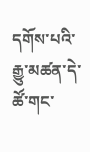དགོས་པའི་རྒྱུ་མཚན་དེ་ཚོ་གང་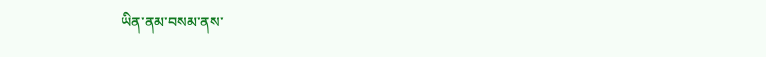ཡིན་ནམ་བསམ་ནས་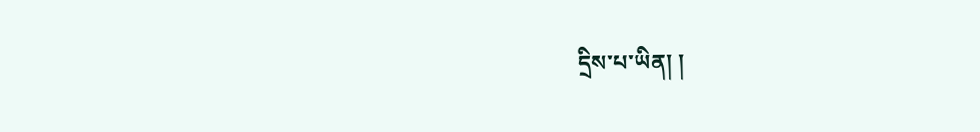དྲིས་པ་ཡིན། །